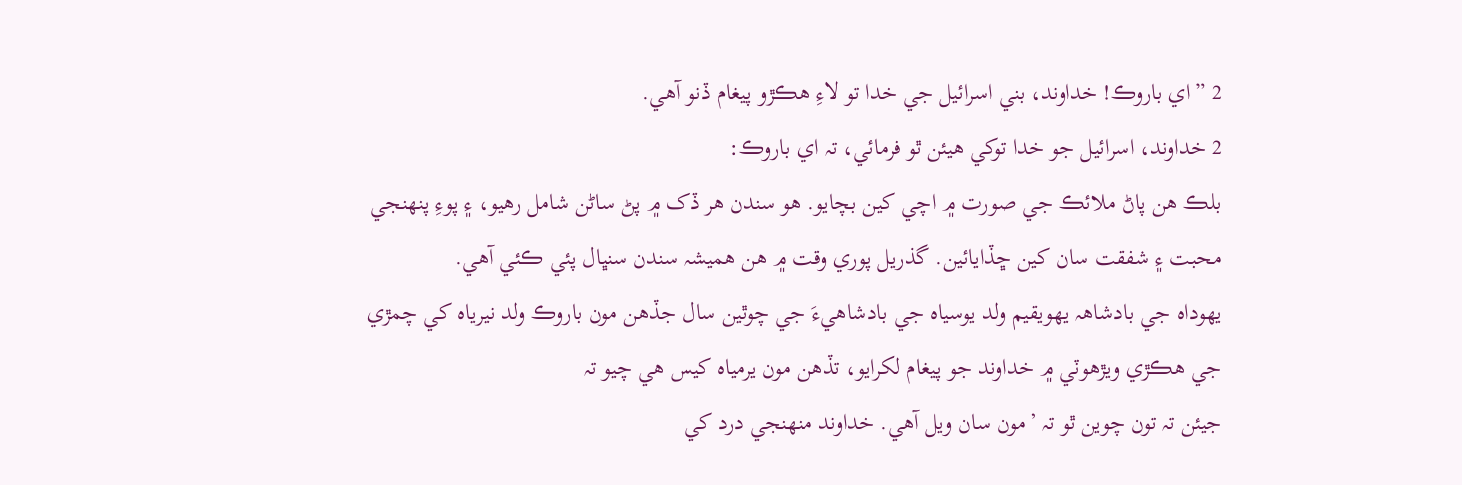2 ”اي باروڪ! خداوند، بني اسرائيل جي خدا تو لاءِ هڪڙو پيغام ڏنو آهي.
2 خداوند، اسرائيل جو خدا توکي هيئن ٿو فرمائي، تہ اي باروڪ:
بلڪ هن پاڻ ملائڪ جي صورت ۾ اچي کين بچايو. هو سندن هر ڏک ۾ پڻ ساڻن شامل رهيو، ۽ پوءِ پنهنجي محبت ۽ شفقت سان کين ڇڏايائين. گذريل پوري وقت ۾ هن هميشہ سندن سنڀال پئي ڪئي آهي.
يهوداہ جي بادشاهہ يهويقيم ولد يوسياہ جي بادشاهيءَ جي چوٿين سال جڏهن مون باروڪ ولد نيرياہ کي چمڙي جي هڪڙي ويڙهوٽي ۾ خداوند جو پيغام لکرايو، تڏهن مون يرمياہ کيس هي چيو تہ
جيئن تہ تون چوين ٿو تہ ’مون سان ويل آهي. خداوند منهنجي درد کي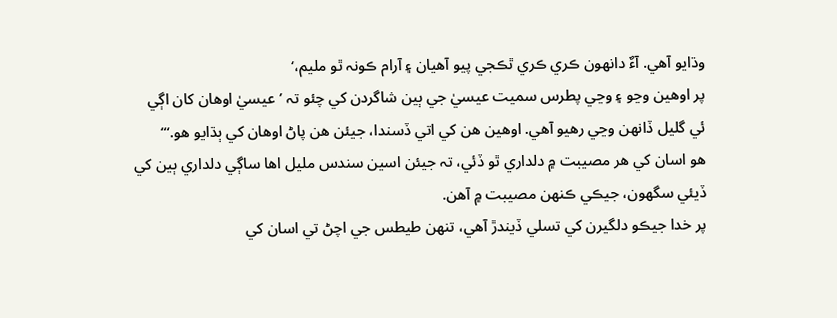وڌايو آهي. آءٌ دانهون ڪري ڪري ٿڪجي پيو آهيان ۽ آرام ڪونہ ٿو مليم،‘
پر اوهين وڃو ۽ وڃي پطرس سميت عيسيٰ جي ٻين شاگردن کي چئو تہ ’عيسيٰ اوهان کان اڳي ئي گليل ڏانهن وڃي رهيو آهي. اوهين هن کي اتي ڏسندا، جيئن هن پاڻ اوهان کي ٻڌايو هو.‘“
هو اسان کي هر مصيبت ۾ دلداري ٿو ڏئي، تہ جيئن اسين سندس مليل اها ساڳي دلداري ٻين کي ڏيئي سگھون، جيڪي ڪنهن مصيبت ۾ آهن.
پر خدا جيڪو دلگيرن کي تسلي ڏيندڙ آهي، تنهن طيطس جي اچڻ تي اسان کي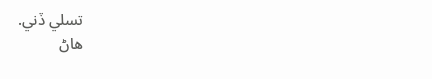تسلي ڏني.
هاڻ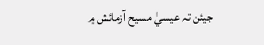جيئن تہ عيسيٰ مسيح آزمائش ۾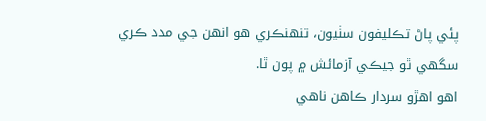پئي پاڻ تڪليفون سٺيون، تنهنڪري هو انهن جي مدد ڪري سگھي ٿو جيڪي آزمائش ۾ پون ٿا.
اهو اهڙو سردار ڪاهن ناهي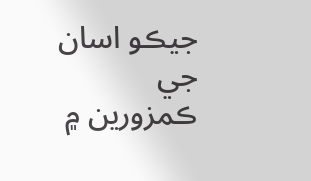جيڪو اسان جي ڪمزورين ۾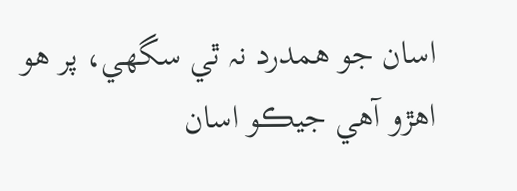اسان جو همدرد نہ ٿي سگھي، پر هو اهڙو آهي جيڪو اسان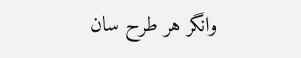وانگر هر طرح سان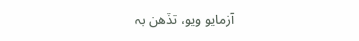آزمايو ويو، تڏهن بہ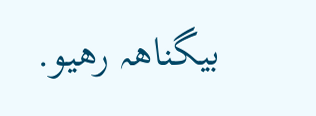بيگناهہ رهيو.